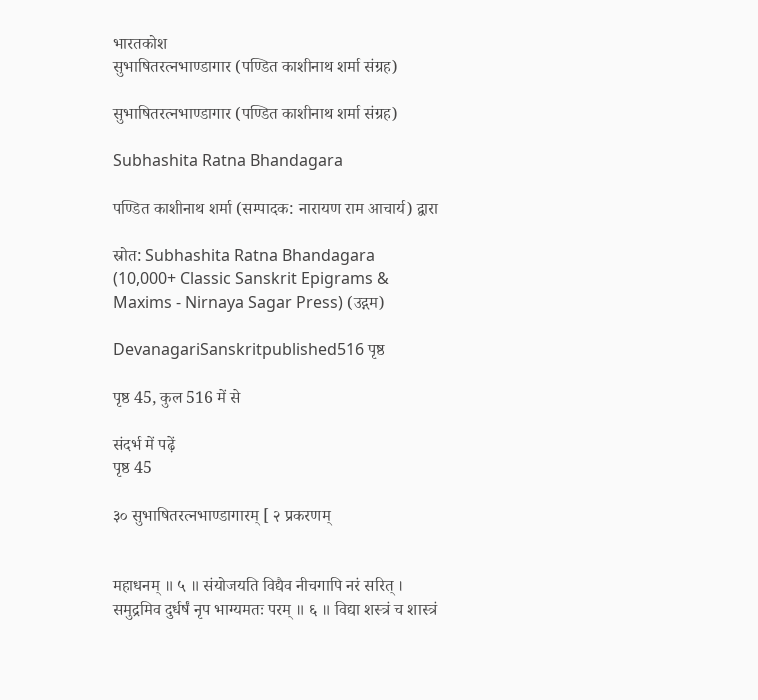भारतकोश
सुभाषितरत्नभाण्डागार (पण्डित काशीनाथ शर्मा संग्रह)

सुभाषितरत्नभाण्डागार (पण्डित काशीनाथ शर्मा संग्रह)

Subhashita Ratna Bhandagara

पण्डित काशीनाथ शर्मा (सम्पादक: नारायण राम आचार्य) द्वारा

स्रोत: Subhashita Ratna Bhandagara (10,000+ Classic Sanskrit Epigrams & Maxims - Nirnaya Sagar Press) (उद्गम)

DevanagariSanskritpublished516 पृष्ठ

पृष्ठ 45, कुल 516 में से

संदर्भ में पढ़ें
पृष्ठ 45

३० सुभाषितरत्नभाण्डागारम् [ २ प्रकरणम्


महाधनम् ॥ ५ ॥ संयोजयति विद्यैव नीचगापि नरं सरित् । समुद्रमिव दुर्धर्षं नृप भाग्यमतः परम् ॥ ६ ॥ विद्या शस्त्रं च शास्त्रं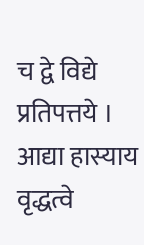च द्वे विद्ये प्रतिपत्तये । आद्या हास्याय वृद्धत्वे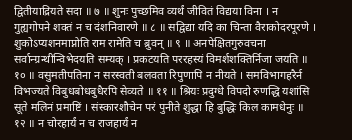द्वितीयाद्रियते सदा ॥ ७ ॥ शुनः पुच्छमिव व्यर्थं जीवितं विद्यया विना । न गुह्यगोपने शक्तं न च दंशनिवारणे ॥ ८ ॥ सद्विद्या यदि का चिन्ता वैराकोदरपूरणे । शुकोऽप्यशनमाप्नोति राम रामेति च ब्रुवन् ॥ ९ ॥ अनपेक्षितगुरुवचना सर्वान्ग्रन्थीन्विभेदयति सम्यक् । प्रकटयति पररहस्यं विमर्शशक्तिर्निजा जयति ॥ १० ॥ वसुमतीपतिना न सरस्वती बलवता रिपुणापि न नीयते । समविभागहरैर्न विभज्यते विबुधबोधबुधैरपि सेव्यते ॥ ११ ॥ श्रियः प्रदुग्धे विपदो रुणद्धि यशांसि सूते मलिनं प्रमाष्टिं । संस्कारशौचेन परं पुनीते शुद्धा हि बुद्धिः किल कामधेनुः ॥ १२ ॥ न चोरहार्यं न च राजहार्यं न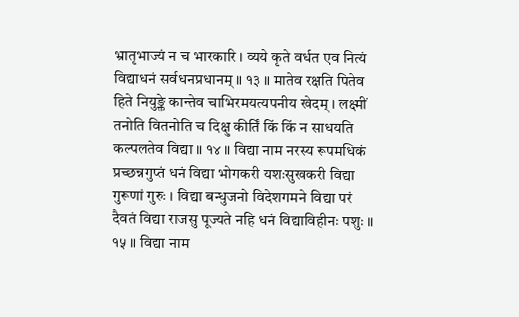भ्रातृभाज्यं न च भारकारि । व्यये कृते वर्धत एव नित्यं विद्याधनं सर्वधनप्रधानम् ॥ १३ ॥ मातेव रक्षति पितेव हिते नियुङ्क्ते कान्तेव चाभिरमयत्यपनीय खेदम् । लक्ष्मीं तनोति वितनोति च दिक्षु कीर्तिं किं किं न साधयति कल्पलतेव विद्या ॥ १४ ॥ विद्या नाम नरस्य रूपमधिकं प्रच्छन्नगुप्तं धनं विद्या भोगकरी यशःसुखकरी विद्या गुरूणां गुरुः । विद्या बन्धुजनो विदेशगमने विद्या परं दैवतं विद्या राजसु पूज्यते नहि धनं विद्याविहीनः पशुः ॥ १५ ॥ विद्या नाम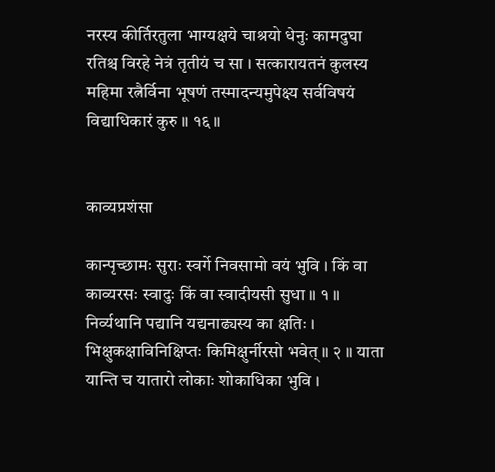नरस्य कीर्तिरतुला भाग्यक्षये चाश्रयो धेनुः कामदुघा रतिश्च विरहे नेत्रं तृतीयं च सा । सत्कारायतनं कुलस्य महिमा रत्नैर्विना भूषणं तस्मादन्यमुपेक्ष्य सर्वविषयं विद्याधिकारं कुरु ॥ १६ ॥


काव्यप्रशंसा

कान्पृच्छामः सुराः स्वर्गे निवसामो वयं भुवि । किं वा काव्यरसः स्वादुः किं वा स्वादीयसी सुधा ॥ १ ॥ निर्व्यथानि पद्यानि यद्यनाढ्यस्य का क्षतिः । भिक्षुकक्षाविनिक्षिप्तः किमिक्षुर्नीरसो भवेत् ॥ २ ॥ याता यान्ति च यातारो लोकाः शोकाधिका भुवि ।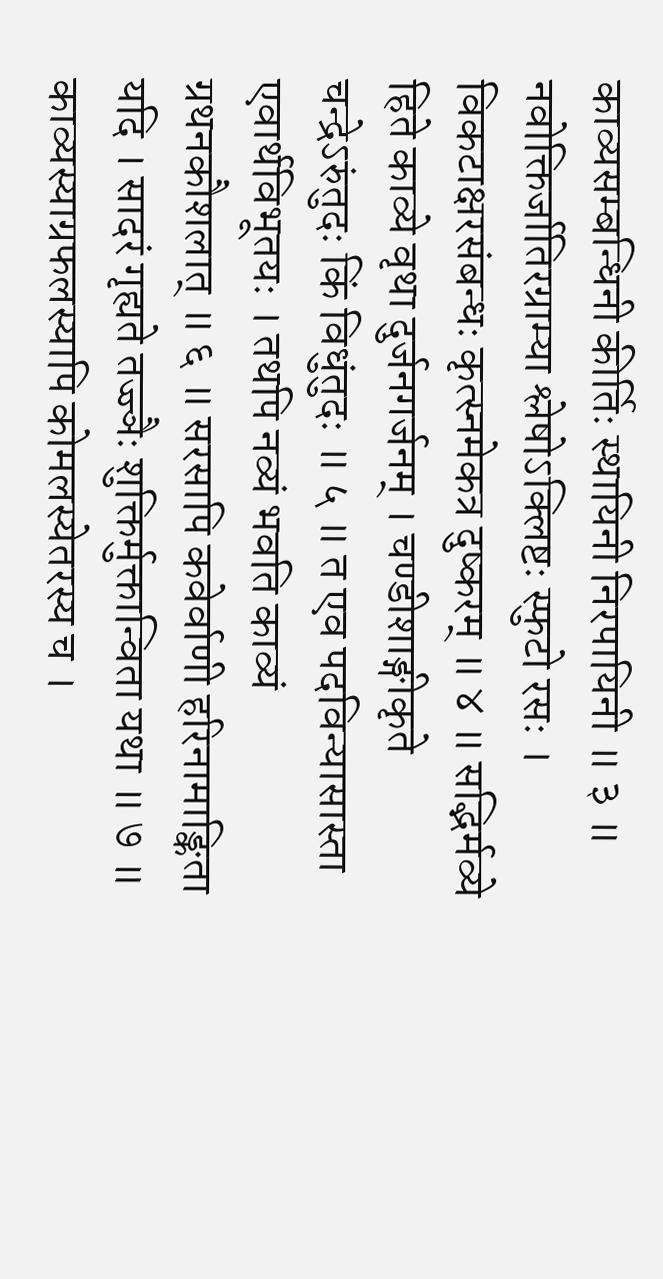काव्यसम्बन्धिनी कीर्तिः स्थायिनी निरपायिनी ॥ ३ ॥ नवोक्तिर्जातिरग्राम्या श्लेषोऽक्लिष्टः स्फुटो रसः । विकटाक्षरसंबन्धः कृत्स्नमेकत्र दुष्करम् ॥ ४ ॥ सद्भिर्मव्ये हिते काव्ये वृथा दुर्जनगर्जनम् । चण्डीशाङ्गीकृते चन्द्रेऽरुंतुदः किं विधुंतुदः ॥ ५ ॥ त एव पदविन्यासास्ता एवार्थविभूतयः । तथपि नव्यं भवति काव्यं ग्रथनकौशलात् ॥ ६ ॥ सरसापि कवेर्वाणी हरिनामाङ्किता यदि । सादरं गृह्यते तज्ज्ञैः शुक्तिर्मुक्तान्विता यथा ॥ ७ ॥ काव्यस्याग्रफलस्यापि कोमलस्येतरस्य च ।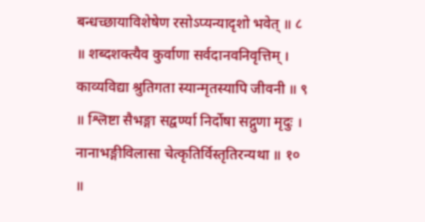बन्धच्छायाविशेषेण रसोऽप्यन्यादृशो भवेत् ॥ ८ ॥ शब्दशक्त्यैव कुर्वाणा सर्वदानवनिवृत्तिम् । काव्यविद्या श्रुतिगता स्यान्मृतस्यापि जीवनी ॥ ९ ॥ श्लिष्टा सैभङ्गा सद्वर्ण्या निर्दोषा सद्गुणा मृदुः । नानाभङ्गीविलासा चेत्कृतिर्विस्तृतिरन्यथा ॥ १० ॥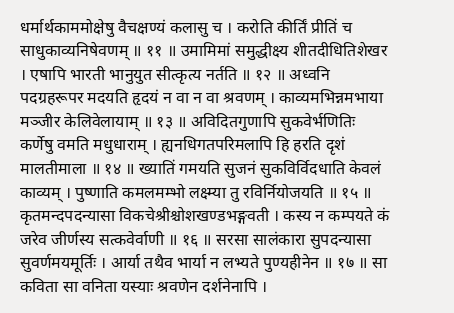धर्मार्थकाममोक्षेषु वैचक्षण्यं कलासु च । करोति कीर्तिं प्रीतिं च साधुकाव्यनिषेवणम् ॥ ११ ॥ उमामिमां समुद्धीक्ष्य शीतदीधितिशेखर । एषापि भारती भानुयुत सीत्कृत्य नर्तति ॥ १२ ॥ अध्वनि पदग्रहरूपर मदयति हृदयं न वा न वा श्रवणम् । काव्यमभिन्नमभाया मञ्जीर केलिवेलायाम् ॥ १३ ॥ अविदितगुणापि सुकवेर्भणितिः कर्णेषु वमति मधुधाराम् । ह्यनधिगतपरिमलापि हि हरति दृशं मालतीमाला ॥ १४ ॥ ख्यातिं गमयति सुजनं सुकविर्विदधाति केवलं काव्यम् । पुष्णाति कमलमम्भो लक्ष्म्या तु रविर्नियोजयति ॥ १५ ॥ कृतमन्दपदन्यासा विकचेश्रीश्चोशखण्डभङ्गवती । कस्य न कम्पयते कं जरेव जीर्णस्य सत्कवेर्वाणी ॥ १६ ॥ सरसा सालंकारा सुपदन्यासा सुवर्णमयमूर्तिः । आर्या तथैव भार्या न लभ्यते पुण्यहीनेन ॥ १७ ॥ सा कविता सा वनिता यस्याः श्रवणेन दर्शनेनापि ।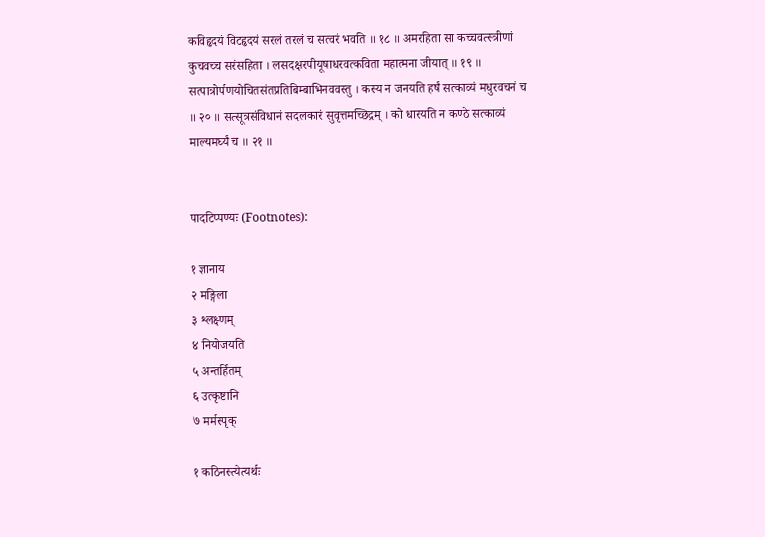कविहृदयं विटहृदयं सरलं तरलं च सत्वरं भवति ॥ १८ ॥ अमरहिता सा कच्चवत्स्त्रीणां कुचवच्च सरंसहिता । लसदक्षरपीयूषाधरवत्कविता महात्मना जीयात् ॥ १९ ॥ सत्पात्रोर्पणयोचितसंतप्रतिबिम्बाभिनववस्तु । कस्य न जनयति हर्षं सत्काव्यं मधुरवचनं च ॥ २० ॥ सत्सूत्रसंविधानं सदलकारं सुवृत्तमच्छिद्रम् । को धारयति न कण्ठे सत्काव्यं माल्यमर्घ्यं च ॥ २१ ॥


पादटिप्पण्यः (Footnotes):

१ ज्ञानाय
२ मङ्गिला
३ श्लक्ष्णम्
४ नियोजयति
५ अन्तर्हितम्
६ उत्कृष्टानि
७ मर्मस्पृक्

१ कठिनस्त्येत्यर्थः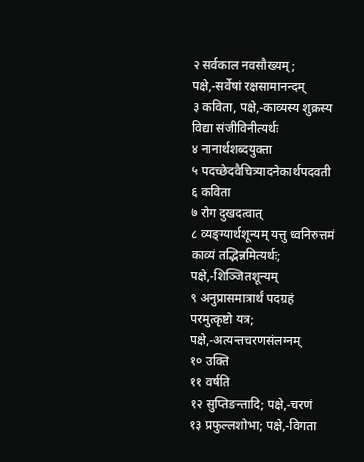२ सर्वकाल नवसौख्यम्; पक्षे,-सर्वेषां रक्षसामानन्दम्
३ कविता, पक्षे,-काव्यस्य शुक्रस्य विद्या संजीविनीत्यर्थः
४ नानार्थशब्दयुक्ता
५ पदच्छेदवैचित्र्यादनेकार्थपदवती
६ कविता
७ रोग दुखदत्वात्
८ व्यङ्ग्यार्थशून्यम् यत्तु ध्वनिरुत्तमं काव्यं तद्भिन्नमित्यर्थः; पक्षे,-शिञ्जितशून्यम्
९ अनुप्रासमात्रार्थं पदग्रहं परमुत्कृष्टो यत्र; पक्षे,-अत्यन्तचरणसंलग्नम्
१० उक्ति
११ वर्षति
१२ सुप्तिङन्तादि; पक्षे,-चरणं
१३ प्रफुल्लशोभा; पक्षे,-विगता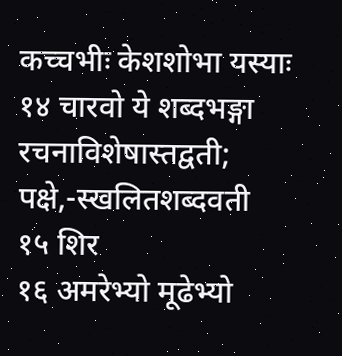कच्चभीः केशशोभा यस्याः
१४ चारवो ये शब्दभङ्गा रचनाविशेषास्तद्वती; पक्षे,-स्खलितशब्दवती
१५ शिर
१६ अमरेभ्यो मूढेभ्यो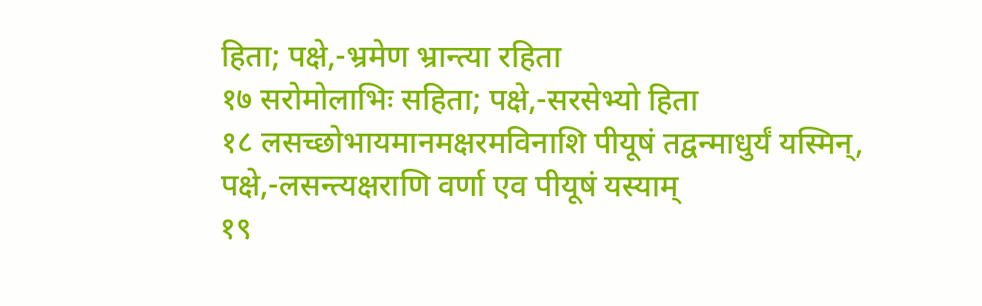हिता; पक्षे,-भ्रमेण भ्रान्त्या रहिता
१७ सरोमोलाभिः सहिता; पक्षे,-सरसेभ्यो हिता
१८ लसच्छोभायमानमक्षरमविनाशि पीयूषं तद्वन्माधुर्यं यस्मिन्, पक्षे,-लसन्त्यक्षराणि वर्णा एव पीयूषं यस्याम्
१९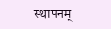स्थापनम्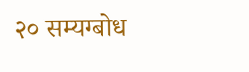२० सम्यग्बोध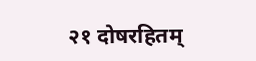२१ दोषरहितम्